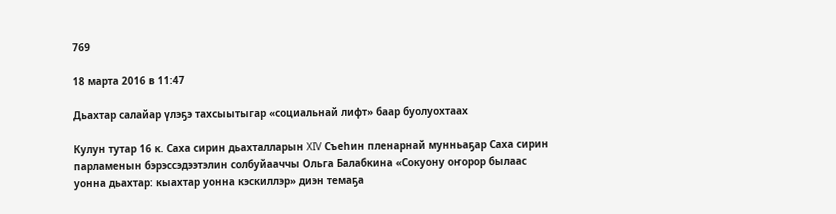769

18 марта 2016 в 11:47

Дьахтар салайар үлэҕэ тахсыытыгар «социальнай лифт» баар буолуохтаах

Кулун тутар 16 к. Саха сирин дьахталларын XIV Съеһин пленарнай мунньаҕар Саха сирин парламенын бэрэссэдээтэлин солбуйааччы Ольга Балабкина «Сокуону оҥорор былаас уонна дьахтар: кыахтар уонна кэскиллэр» диэн темаҕа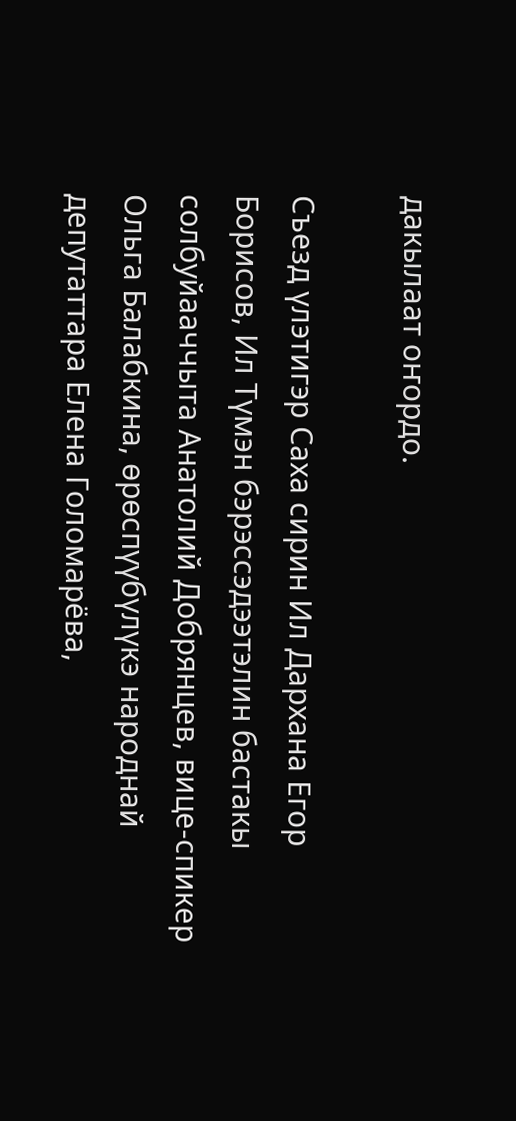дакылаат оҥордо.

Съезд үлэтигэр Саха сирин Ил Дархана Егор Борисов, Ил Түмэн бэрэссэдээтэлин бастакы солбуйааччыта Анатолий Добрянцев, вице-спикер Ольга Балабкина, өрөспүүбүлүкэ народнай депутаттара Елена Голомарёва,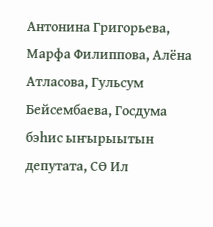Антонина Григорьева, Марфа Филиппова, Алёна Атласова, Гульсум Бейсембаева, Госдума бэһис ыҥырыытын депутата, СӨ Ил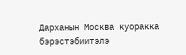Дарханын Москва куоракка бэрэстэбиитэлэ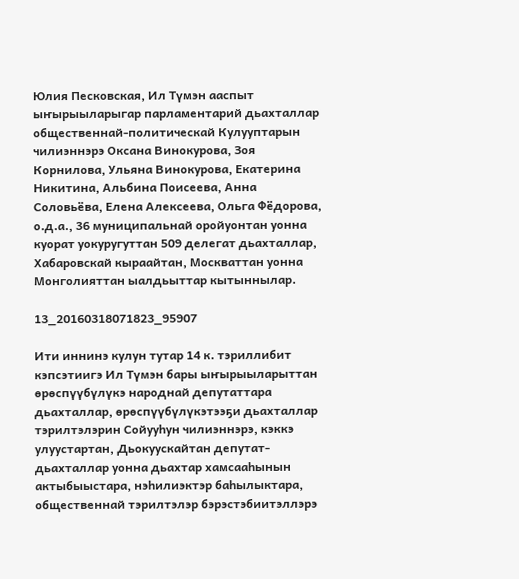Юлия Песковская, Ил Түмэн ааспыт ыҥырыыларыгар парламентарий дьахталлар общественнай-политическай Кулууптарын чилиэннэрэ Оксана Винокурова, Зоя Корнилова, Ульяна Винокурова, Екатерина Никитина, Альбина Поисеева, Анна Соловьёва, Елена Алексеева, Ольга Фёдорова, о.д.а., 36 муниципальнай оройуонтан уонна куорат уокуругуттан 509 делегат дьахталлар, Хабаровскай кыраайтан, Москваттан уонна Монголияттан ыалдьыттар кытыннылар.

13_20160318071823_95907

Ити иннинэ кулун тутар 14 к. тэриллибит кэпсэтиигэ Ил Түмэн бары ыҥырыыларыттан өрөспүүбүлүкэ народнай депутаттара дьахталлар, өрөспүүбүлүкэтээҕи дьахталлар тэрилтэлэрин Сойууһун чилиэннэрэ, кэккэ улуустартан, Дьокуускайтан депутат-дьахталлар уонна дьахтар хамсааһынын актыбыыстара, нэһилиэктэр баһылыктара, общественнай тэрилтэлэр бэрэстэбиитэллэрэ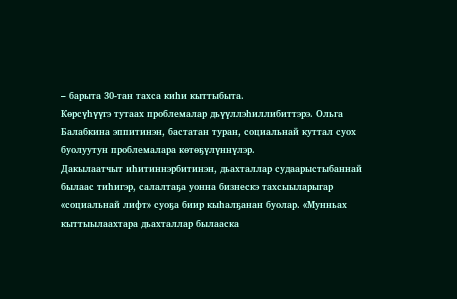– барыта 30-тан тахса киһи кыттыбыта.
Көрсүһүүгэ тутаах проблемалар дьүүллэһиллибиттэрэ. Ольга Балабкина эппитинэн, бастатан туран, социальнай куттал суох буолуутун проблемалара көтөҕүлүннүлэр.
Дакылаатчыт иһитиннэрбитинэн, дьахталлар судаарыстыбаннай былаас тиһигэр, салалтаҕа уонна бизнескэ тахсыыларыгар «социальнай лифт» суоҕа биир кыһалҕанан буолар. «Мунньах кыттыылаахтара дьахталлар былааска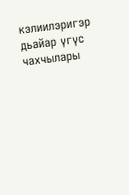кэлиилэригэр дьайар үгүс чахчылары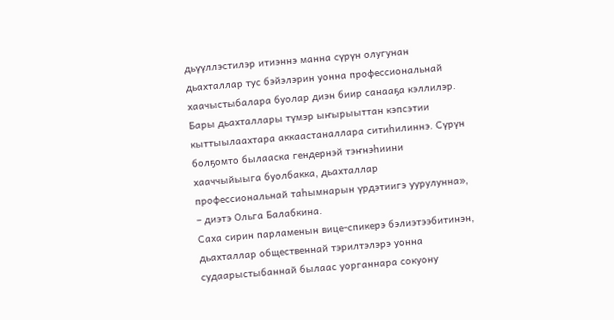дьүүллэстилэр итиэннэ манна сүрүн олугунан дьахталлар тус бэйэлэрин уонна профессиональнай хаачыстыбалара буолар диэн биир санааҕа кэллилэр. Бары дьахталлары түмэр ыҥырыыттан кэпсэтии кыттыылаахтара аккаастаналлара ситиһилиннэ. Сүрүн болҕомто былааска гендернэй тэҥнэһиини хааччыйыыга буолбакка, дьахталлар профессиональнай таһымнарын үрдэтиигэ уурулунна», – диэтэ Ольга Балабкина.
Саха сирин парламенын вице-спикерэ бэлиэтээбитинэн, дьахталлар общественнай тэрилтэлэрэ уонна судаарыстыбаннай былаас уорганнара сокуону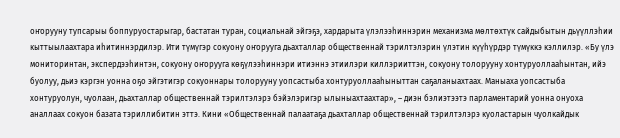оҥорууну тупсарыы боппуруостарыгар, бастатан туран, социальнай эйгэҕэ, хардарыта үлэлээһиннэрин механизма мөлтөхтүк сайдыбытын дьүүллэһии кыттыылаахтара иһитиннэрдилэр. Ити түмүгэр сокуону оҥорууга дьахталлар общественнай тэрилтэлэрин үлэтин күүһүрдэр түмүккэ кэллилэр. «Бу үлэ мониторинтан, экспердээһинтэн, сокуону оҥорууга көҕүлээһиннэри итиэннэ этиилэри киллэрииттэн, сокуону толорууну хонтуруоллааһынтан, ийэ буолуу, дьиэ кэргэн уонна оҕо эйгэтигэр сокуоннары толорууну уопсастыба хонтуруоллааһыныттан саҕаланыахтаах. Маныаха уопсастыба хонтуруолун, чуолаан, дьахталлар общественнай тэрилтэлэрэ бэйэлэригэр ылыныахтаахтар», – диэн бэлиэтээтэ парламентарий уонна онуоха аналлаах сокуон базата тэриллибитин эттэ. Кини «Общественнай палаатаҕа дьахталлар общественнай тэрилтэлэрэ куоластарын чуолкайдык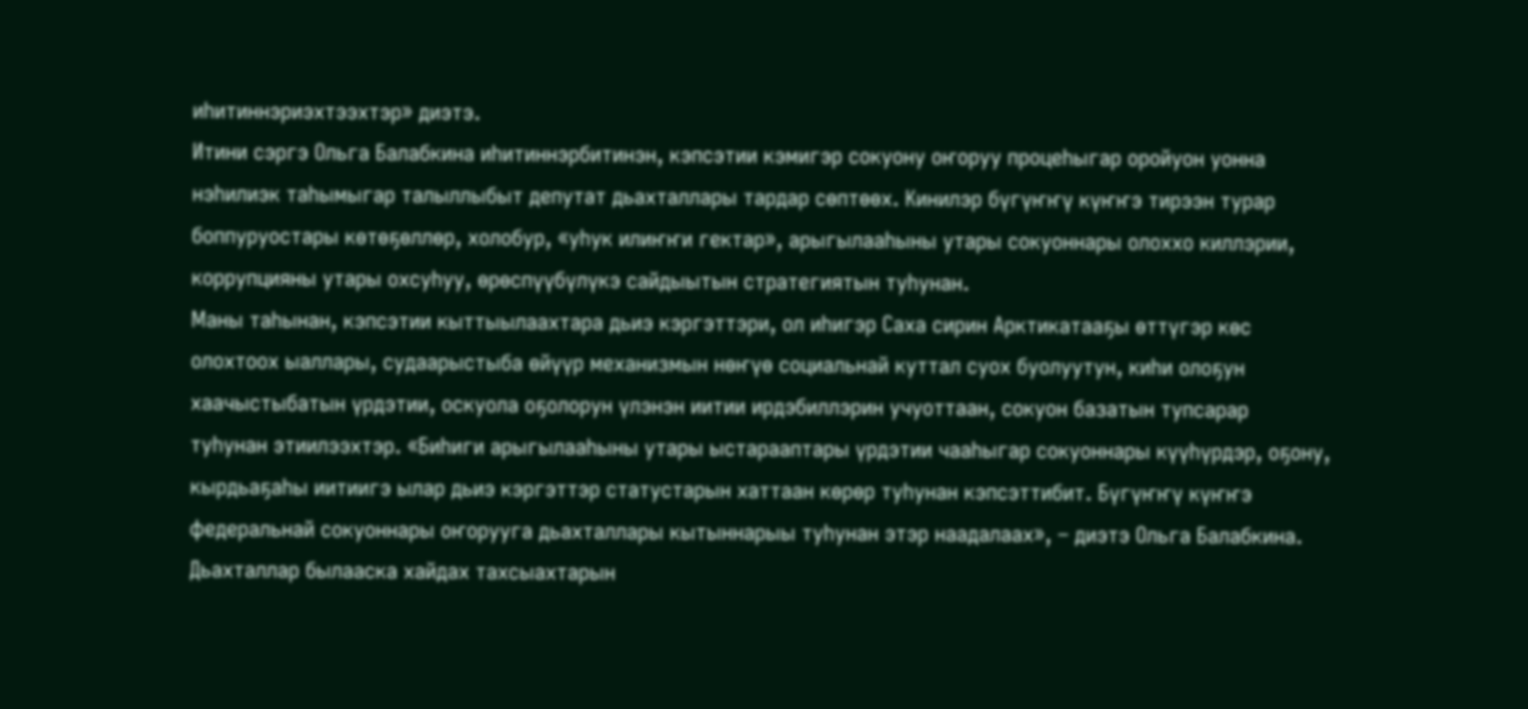иһитиннэриэхтээхтэр» диэтэ.
Итини сэргэ Ольга Балабкина иһитиннэрбитинэн, кэпсэтии кэмигэр сокуону оҥоруу процеһыгар оройуон уонна нэһилиэк таһымыгар талыллыбыт депутат дьахталлары тардар сөптөөх. Кинилэр бүгүҥҥү күҥҥэ тирээн турар боппуруостары көтөҕөллөр, холобур, «уһук илиҥҥи гектар», арыгылааһыны утары сокуоннары олоххо киллэрии, коррупцияны утары охсуһуу, өрөспүүбүлүкэ сайдыытын стратегиятын туһунан.
Маны таһынан, кэпсэтии кыттыылаахтара дьиэ кэргэттэри, ол иһигэр Саха сирин Арктикатааҕы өттүгэр көс олохтоох ыаллары, судаарыстыба өйүүр механизмын нөҥүө социальнай куттал суох буолуутун, киһи олоҕун хаачыстыбатын үрдэтии, оскуола оҕолорун үлэнэн иитии ирдэбиллэрин учуоттаан, сокуон базатын тупсарар туһунан этиилээхтэр. «Биһиги арыгылааһыны утары ыстарааптары үрдэтии чааһыгар сокуоннары күүһүрдэр, оҕону, кырдьаҕаһы иитиигэ ылар дьиэ кэргэттэр статустарын хаттаан көрөр туһунан кэпсэттибит. Бүгүҥҥү күҥҥэ федеральнай сокуоннары оҥорууга дьахталлары кытыннарыы туһунан этэр наадалаах», – диэтэ Ольга Балабкина.
Дьахталлар былааска хайдах тахсыахтарын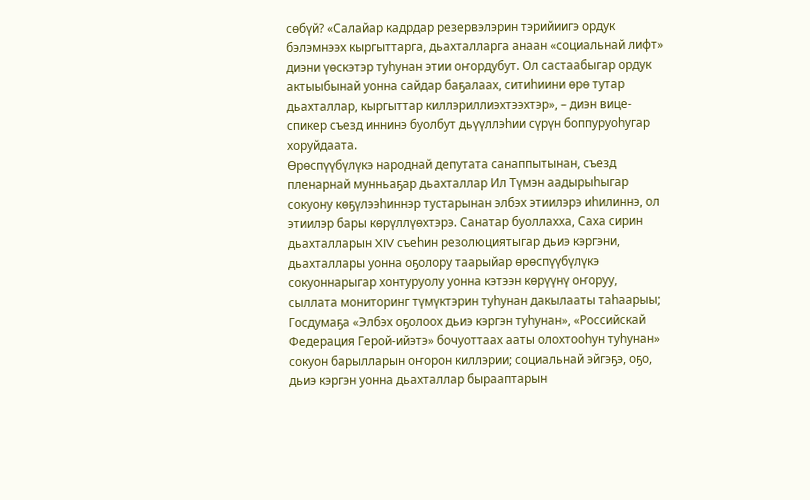сөбүй? «Салайар кадрдар резервэлэрин тэрийиигэ ордук бэлэмнээх кыргыттарга, дьахталларга анаан «социальнай лифт» диэни үөскэтэр туһунан этии оҥордубут. Ол састаабыгар ордук актыыбынай уонна сайдар баҕалаах, ситиһиини өрө тутар дьахталлар, кыргыттар киллэриллиэхтээхтэр», – диэн вице-спикер съезд иннинэ буолбут дьүүллэһии сүрүн боппуруоһугар хоруйдаата.
Өрөспүүбүлүкэ народнай депутата санаппытынан, съезд пленарнай мунньаҕар дьахталлар Ил Түмэн аадырыһыгар сокуону көҕүлээһиннэр тустарынан элбэх этиилэрэ иһилиннэ, ол этиилэр бары көрүллүөхтэрэ. Санатар буоллахха, Саха сирин дьахталларын XIV съеһин резолюциятыгар дьиэ кэргэни, дьахталлары уонна оҕолору таарыйар өрөспүүбүлүкэ сокуоннарыгар хонтуруолу уонна кэтээн көрүүнү оҥоруу, сыллата мониторинг түмүктэрин туһунан дакылааты таһаарыы; Госдумаҕа «Элбэх оҕолоох дьиэ кэргэн туһунан», «Российскай Федерация Герой-ийэтэ» бочуоттаах ааты олохтооһун туһунан» сокуон барылларын оҥорон киллэрии; социальнай эйгэҕэ, оҕо, дьиэ кэргэн уонна дьахталлар бырааптарын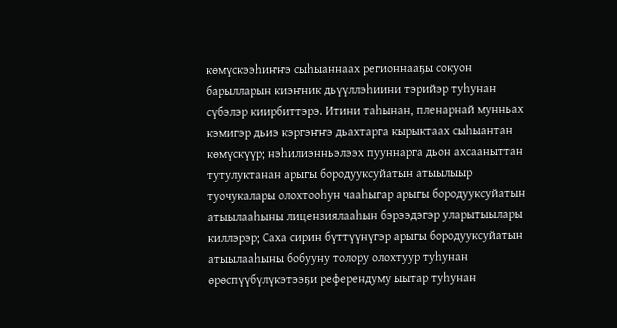көмүскээһиҥҥэ сыһыаннаах регионнааҕы сокуон барылларын киэҥник дьүүллэһиини тэрийэр туһунан сүбэлэр киирбиттэрэ. Итини таһынан, пленарнай мунньах кэмигэр дьиэ кэргэҥҥэ дьахтарга кырыктаах сыһыантан көмүскүүр; нэһилиэнньэлээх пууннарга дьон ахсааныттан тутулуктанан арыгы бородууксуйатын атыылыыр туочукалары олохтооһун чааһыгар арыгы бородууксуйатын атыылааһыны лицензиялааһын бэрээдэгэр уларытыылары киллэрэр; Саха сирин бүттүүнүгэр арыгы бородууксуйатын атыылааһыны бобууну толору олохтуур туһунан өрөспүүбүлүкэтээҕи референдуму ыытар туһунан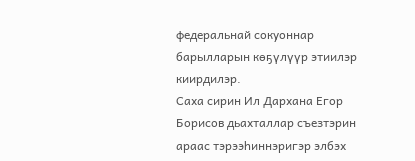федеральнай сокуоннар барылларын көҕүлүүр этиилэр киирдилэр.
Саха сирин Ил Дархана Егор Борисов дьахталлар съезтэрин араас тэрээһиннэригэр элбэх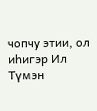чопчу этии, ол иһигэр Ил Түмэн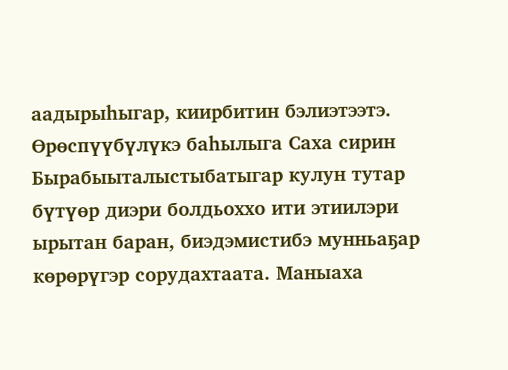аадырыһыгар, киирбитин бэлиэтээтэ. Өрөспүүбүлүкэ баһылыга Саха сирин Бырабыыталыстыбатыгар кулун тутар бүтүөр диэри болдьоххо ити этиилэри ырытан баран, биэдэмистибэ мунньаҕар көрөрүгэр сорудахтаата. Маныаха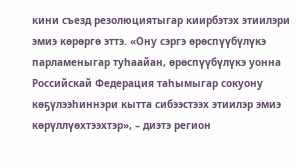кини съезд резолюциятыгар киирбэтэх этиилэри эмиэ көрөргө эттэ. «Ону сэргэ өрөспүүбүлүкэ парламеныгар туһаайан, өрөспүүбүлүкэ уонна Российскай Федерация таһымыгар сокуону көҕүлээһиннэри кытта сибээстээх этиилэр эмиэ көрүллүөхтээхтэр», – диэтэ регион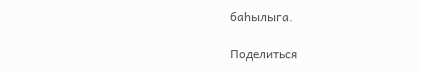баһылыга.

Поделиться